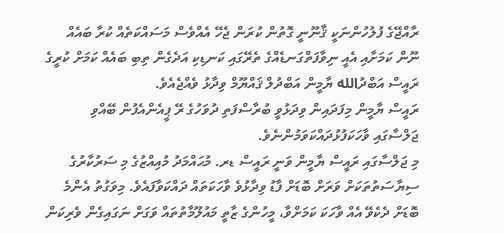ރާއްޖޭގެ ފުލުހުންނަކީ ޤާނޫނީ ގޮތުން ކުރަން ޖެހޭ އެއްވެސް މަސައްކަތެއް ކުރާ ބައެއް ނޫން ކަމަށާއި އެއީ ނިވާފަތްގަނޑެއްގެ ތެރޭގައި ކަނޑިކި އަދެގެން ތިބި ބައެއް ކަމަށް ކުރީގެ ރައީސް އަބްދުالله ޔާމީން އަބްދުލް ޤައްޔޫމް ވިދާޅު ވެއްޖެއެވެ.
ރައީސް ޔާމީން މިފަދައިން ވިދަޅުވީ ބުރާސްފަތި ދުވަހުގެ ރޭ ޕީއެންއެފުން ބޭއްވި ޖަލްސާގައި ވާހަކަފުޅުދައްކަވަމުންނެވެ.
މި ޖަލްސާގައި ރައީސް ޔާމީން ވަނީ ރައީސް ޑރ. މުޙައްމަދު މުއިއްޒުގެ މި ސަރުކާރުގެ ސިޔާސަތުތަކަށް ވަރަށް ބޮޑަށް ފާޑު ވިދާޅުވެ ވާހަކަތައް ދައްކަވާފައެވެ. މިވަގުތު އެންމެ ބޮޑަށް ދެކެވޭ އެއް ވާހަކަ ކަމަށްވާ، މީހުންގެ ޒާތީ މައުލޫމާތުތައް ވަގަށް ނަގައިގެން ވެރިކަން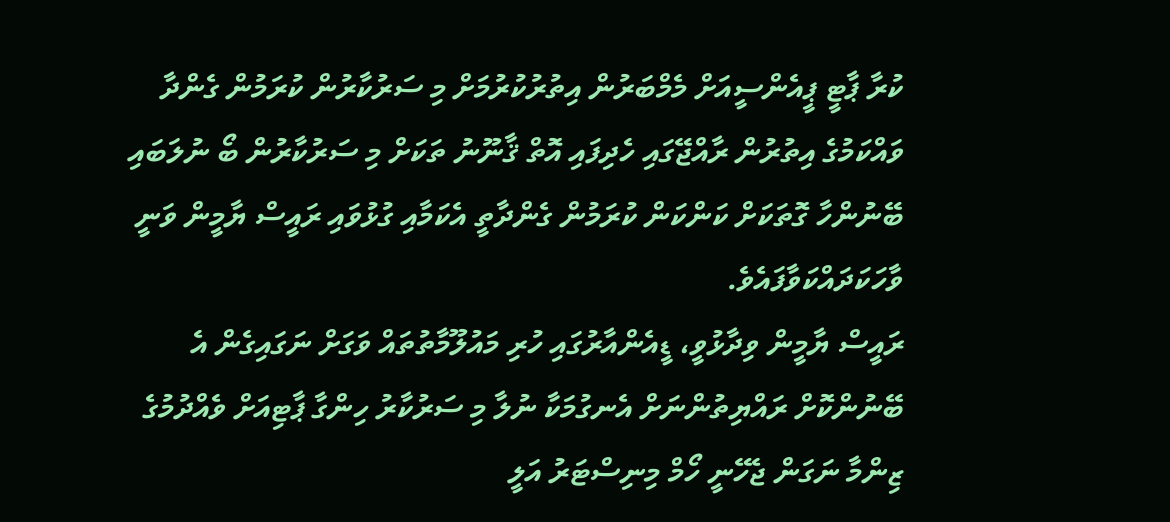ކުރާ ޕާޓީ ޕީއެންސީއަށް މެމްބަރުން އިތުރުކުރުމަށް މި ސަރުކާރުން ކުރަމުން ގެންދާ ވައްކަމުގެ އިތުރުން ރާއްޖޭގައި ހެދިފައި އޮތް ޤާނޫނު ތަކަށް މި ސަރުކާރުން ބޯ ނުލަބައި ބޭނުންހާ ގޮތަކަށް ކަންކަން ކުރަމުން ގެންދާތީ އެކަމާއި ގުޅުވައި ރައީސް ޔާމީން ވަނީ ވާހަކަދައްކަވާފައެވެ.
ރައީސް ޔާމީން ވިދާޅުވީ، ޑީއެންއާރުގައި ހުރި މައުލޫމާތުތައް ވަގަށް ނަގައިގެން އެ ބޭނުންކޮށް ރައްޔިތުންނަށް އެނގުމަކާ ނުލާ މި ސަރުކާރު ހިންގާ ޕާޓިއަށް ވެއްދުމުގެ ޒިންމާ ނަގަން ޖެހޭނީ ހޯމް މިނިސްޓަރު އަލީ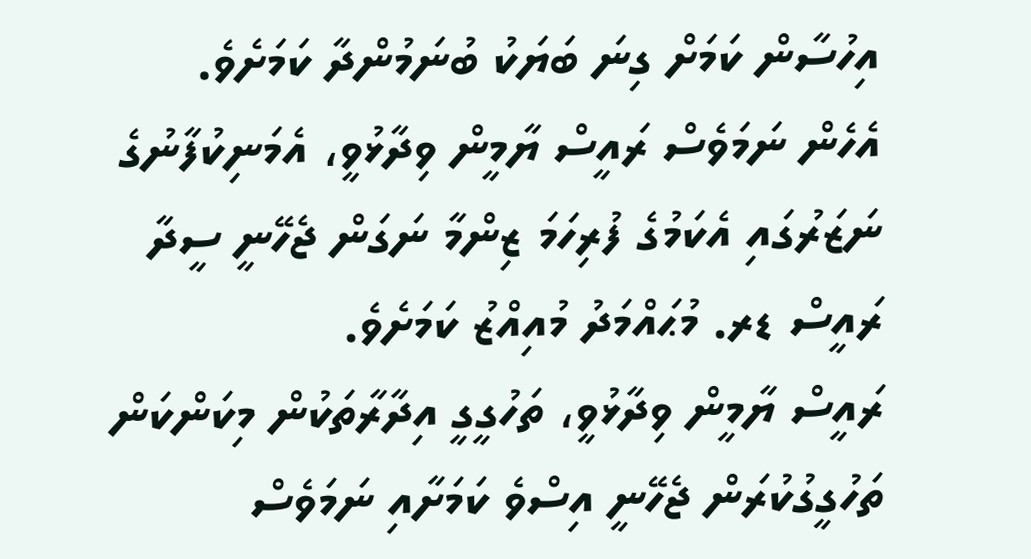އިހުސާން ކަމަށް ގިނަ ބަޔަކު ބުނަމުންދާ ކަމަށެވެ. އެހެން ނަމަވެސް ރައީސް ޔާމީން ވިދާޅުވީ، އެމަނިކުފާނުގެ ނަޒަރުގައި އެކަމުގެ ފުރިހަމަ ޒިންމާ ނަގަން ޖެހޭނީ ސީދާ ރައީސް ޑރ. މުޙައްމަދު މުއިއްޒު ކަމަށެވެ.
ރައީސް ޔާމީން ވިދާޅުވީ، ތަހުގީގީ އިދާރާތަކުން މިކަންކަން ތަހުގީގުކުރަން ޖެހޭނީ އިސްވެ ކަމަށާއި ނަމަވެސް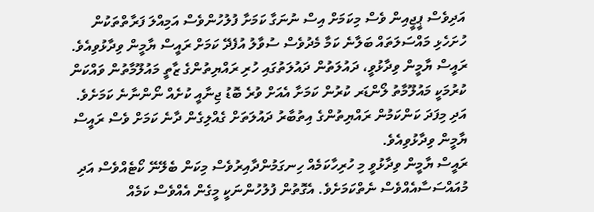އަދިވެސް ޕީޖީއިން ވެސް މިކަމަށް އިސް ނުނަގާ ކަމަށާ ފުލުހުންވެސް އަމިއްލަ ފަރާތްތަކުން ހުށަހެޅި މައްސަލަތައް ބަލާނެ ކަމާ މެދުވެސް ސުވާލު އުފެދޭ ކަމަށް ރައީސް ޔާމީން ވިދާޅުވިއެވެ.
ރައީސް ޔާމީން ވިދާޅުވީ، ދައުލަތުން ދައުލަތުގައި ހުރި ރައްޔިތުންގެ ޒާތީ މައުލޫމާތުން ވައްކަން ކުރުމަކީ މައުލޫމާތު ލޯންޑަރ ކުރުން ކަމަށާ އެއަށް ވުރެ ބޮޑު ޖިނާއީ ކުށެއް ނޯންނާނެ ކަމަށެވެ. އަދި މިފަދަ ކަންކަމުން ރައްޔިތުންގެ އިތުބާރު ދައުލަތަށް ގެއްލިގެން ދާނެ ކަމަށް ވެސް ރައީސް ޔާމީން ވިދާޅުވިއެވެ.
ރައީސް ޔާމީން ވިދާޅުވީ މި ހުރިހާކަމެއް ހިނގަމުންދާއިރުވެސް މިކަން ބެލޭނޭ ކޯޓެއްވެސް އަދި މުއައްސަސާއެއްވެސް ނެތްކަމަށެވެ. އެގޮތުން ފުލުހުންނަކީ މީގެން އެއްވެސް ކަމެއް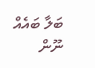ބަލާ ބައެއް ނޫން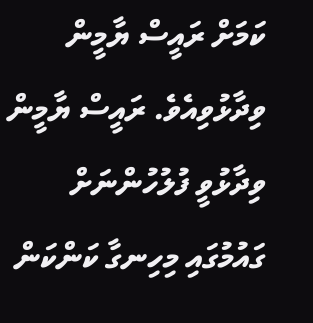ކަމަށް ރައީސް ޔާމީން ވިދާޅުވިއެވެ. ރައީސް ޔާމީން ވިދާޅުވީ ފުލުހުންނަށް ގައުމުގައި މިހިނގާ ކަންކަން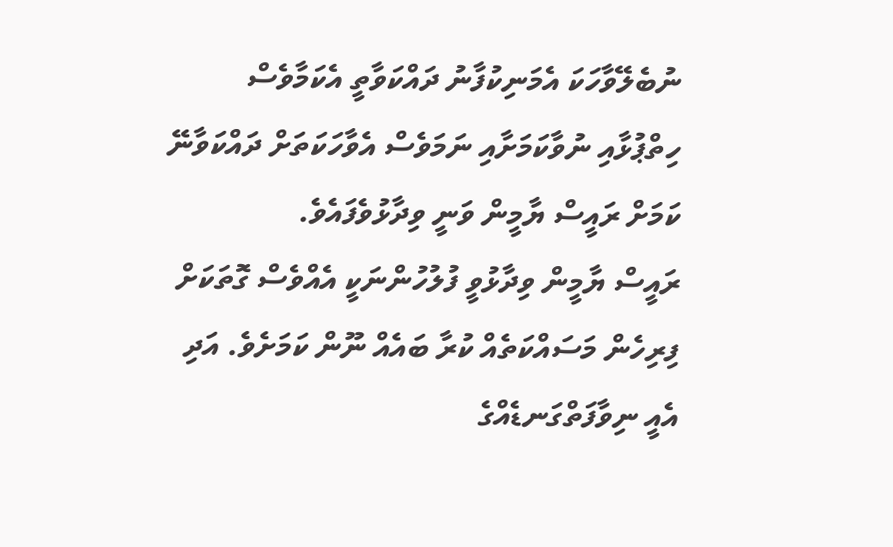ނުބެލޭވާހަކަ އެމަނިކުފާނު ދައްކަވާތީ އެކަމާވެސް ހިތްޕުޅާއި ނުވާކަމަށާއި ނަމަވެސް އެވާހަކަތަށް ދައްކަވާނޭ ކަމަށް ރައީސް ޔާމީން ވަނީ ވިދާޅުވެފައެވެ.
ރައީސް ޔާމީން ވިދާޅުވީ ފުލުހުންނަކީ އެއްވެސް ގޮތަކަށް ފިރިހެން މަސައްކަތެއް ކުރާ ބައެއް ނޫން ކަމަށެވެ. އަދި އެއީ ނިވާފަތްގަނޑެއްގެ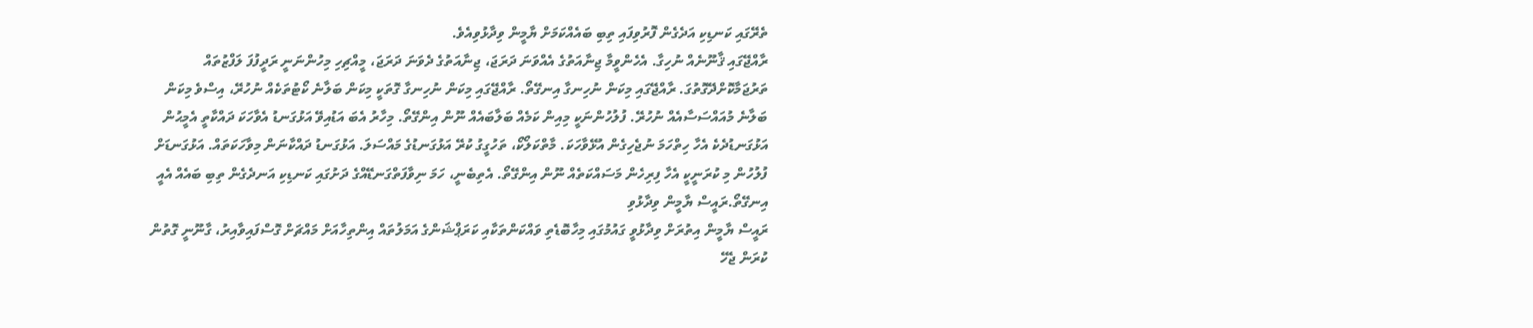ތެރޭގައި ކަނޑިކި އަދެގެން ފޮރުވިފައި ތިބި ބައެއްކަމަށް ޔާމީން ވިދާޅުވިއެވެ.
ރާއްޖޭގައި ޤާނޫނެއް ނުހިގާ. އެހެންވީމާ ޖިނާއަތުގެ އެއްވަނަ ދަރަޖަ، ޖިނާއަތުގެ ދެވަނަ ދަރަޖަ، މީއްޗިހި މިހުންނަނީ ރަދީފުފަ ލަފްޒުތައް ތަރުޖަމާކޮށްދޭގޮތުގަ. ރާއްޖޭގައި މިކަން ނުހިނގާ އިނގޭތޯ. ރާއްޖޭގައި މިކަން ނުހިނގާ ގޮތަކީ މިކަން ބަލާނެ ކޯޓުތަކެއް ނުހުރޭ، އިސްވެ މިކަން ބަލާނެ މުއައްސަސާއެއް ނުހުރޭ. ފުލުހުންނަކީ މިއިން ކަމެއް ބަލާބައެއް ނޫން އިންގޭތޯ. މިހާރު އެބަ އަޑުއިވޭ އަޅުގަނޑު އެވާހަކަ ދައްކާތީ އެމީޙުން އަޅުގަނޑުދެކެ އެހާ ހިތްހަމަ ނުޖެހިގެން އުޅޭވާހަކަ. މާތްކަލޯކޯ، ތަހުގީގު ކުރޭ އަޅުގަނޑުގެ މައްސަލަ. އަޅުގަނޑު ދައްކާނަން މިވާހަކަތައް. އަޅުގަނޑަށް ފުލުހުން މި ކުރަނީކީ އެހާ ފިރިހެން މަސައްކަތެއް ނޫން އިންގޭތޯ. އެތިބެނީ، ހަމަ ނިވާފަތްގަނޑޭއްގެ ދަށުގައި ކަނޑިކި އަނދެގެން ތިބި ބައެއް އެއީ އިނގޭތޯ.ރައީސް ޔާމީން ވިދާޅުވި
ރައީސް ޔާމީން އިތުރަށް ވިދާޅުވީ ގައުމުގައި މިހާބޮޑެތި ވައްކަންތަކާއި ކަރަޕްޝަންގެ އަމަލުތައް އިންތިހާއަށް މައްޗަށް ގޮސްފައިވާއިރު، ގާނޫނީ ގޮތުން ކުރަން ޖެހޭ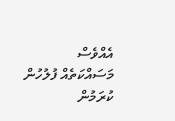އެއްވެސް މަސައްކަތެއް ފުލުހުން ކުރަމުން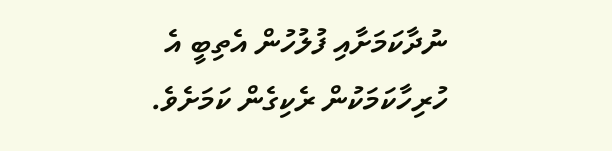ނުދާކަމަށާއި ފުލުހުން އެތިބީ އެ ހުރިހާކަމަކުން ރެކިގެން ކަމަށެވެ.